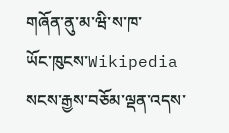གཞོན་ནུ་མ་ཝི་ས་ཁ་
ཡོང་ཁུངས་Wikipedia
སངས་རྒྱས་བཅོམ་ལྡན་འདས་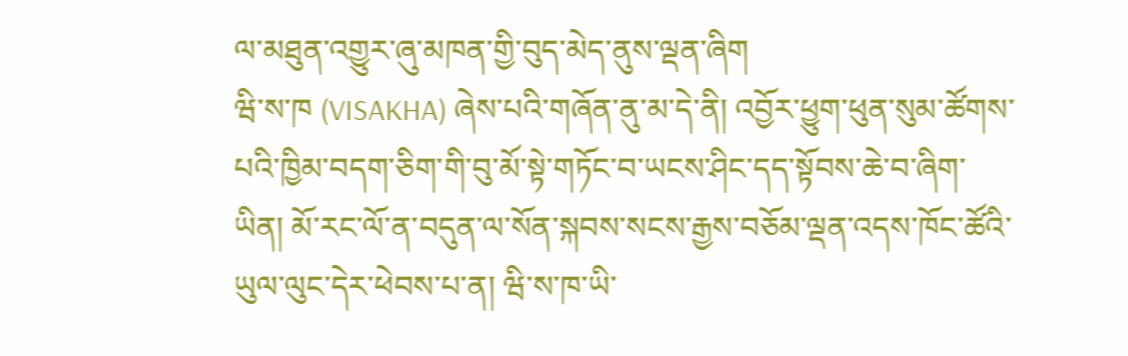ལ་མཐུན་འགྱུར་ཞུ་མཁན་གྱི་བུད་མེད་ནུས་ལྡན་ཞིག
ཝི་ས་ཁ (VISAKHA) ཞེས་པའི་གཞོན་ནུ་མ་དེ་ནི། འབྱོར་ཕྱུག་ཕུན་སུམ་ཚོགས་པའི་ཁྱིམ་བདག་ཅིག་གི་བུ་མོ་སྟེ་གཏོང་བ་ཡངས་ཤིང་དད་སྟོབས་ཆེ་བ་ཞིག་ཡིན། མོ་རང་ལོ་ན་བདུན་ལ་སོན་སྐབས་སངས་རྒྱས་བཅོམ་ལྡན་འདས་ཁོང་ཚོའི་ཡུལ་ལུང་དེར་ཕེབས་པ་ན། ཝི་ས་ཁ་ཡི་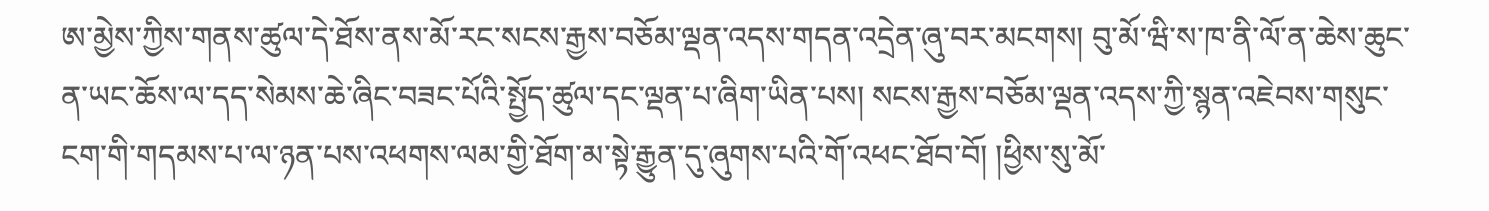ཨ་མྱེས་ཀྱིས་གནས་ཚུལ་དེ་ཐོས་ནས་མོ་རང་སངས་རྒྱས་བཅོམ་ལྡན་འདས་གདན་འདྲེན་ཞུ་བར་མངགས། བུ་མོ་ཝི་ས་ཁ་ནི་ལོ་ན་ཆེས་ཆུང་ན་ཡང་ཆོས་ལ་དད་སེམས་ཆེ་ཞིང་བཟང་པོའི་སྤྱོད་ཚུལ་དང་ལྡན་པ་ཞིག་ཡིན་པས། སངས་རྒྱས་བཅོམ་ལྡན་འདས་ཀྱི་སྙན་འཇེབས་གསུང་ངག་གི་གདམས་པ་ལ་ཉན་པས་འཕགས་ལམ་གྱི་ཐོག་མ་སྟེ་རྒྱུན་དུ་ཞུགས་པའི་གོ་འཕང་ཐོབ་བོ། །ཕྱིས་སུ་མོ་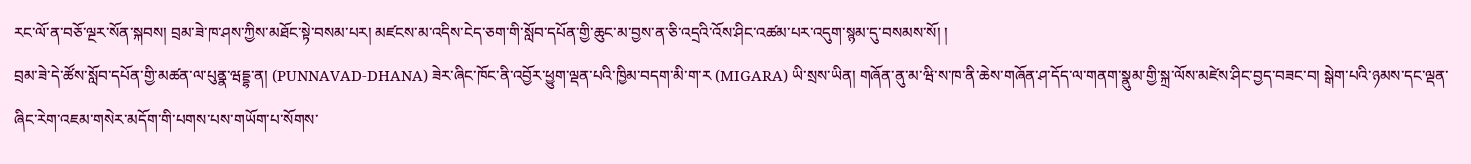རང་ལོ་ན་བཅོ་ལྔར་སོན་སྐབས། བྲམ་ཟེ་ཁ་ཤས་ཀྱིས་མཐོང་སྟེ་བསམ་པར། མཛངས་མ་འདིས་ངེད་ཅག་གི་སློབ་དཔོན་གྱི་ཆུང་མ་བྱས་ན་ཅི་འདྲའི་འོས་ཤིང་འཚམ་པར་འདུག་སྙམ་དུ་བསམས་སོ། །
བྲམ་ཟེ་དེ་ཚོས་སློབ་དཔོན་གྱི་མཚན་ལ་པུནྣ་ཝདྡྷ་ན། (PUNNAVAD-DHANA) ཟེར་ཞིང་ཁོང་ནི་འབྱོར་ཕྱུག་ལྡན་པའི་ཁྱིམ་བདག་མི་ག་ར (MIGARA) ཡི་སྲས་ཡིན། གཞོན་ནུ་མ་ཝི་ས་ཁ་ནི་ཆེས་གཞོན་ཤ་དོད་ལ་གནག་སྣུམ་གྱི་སྐྲ་ལོས་མཛེས་ཤིང་བྱད་བཟང་བ། སྒེག་པའི་ཉམས་དང་ལྡན་ཞིང་རེག་འཇམ་གསེར་མདོག་གི་པགས་པས་གཡོག་པ་སོགས་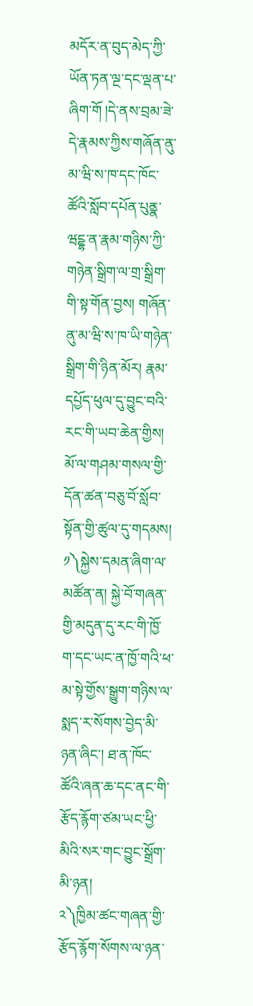མདོར་ན་བུད་མེད་ཀྱི་ཡོན་ཏན་ལྔ་དང་ལྡན་པ་ཞིག་གོ །དེ་ནས་བྲམ་ཟེ་དེ་རྣམས་ཀྱིས་གཞོན་ནུ་མ་ཝི་ས་ཁ་དང་ཁོང་ཚོའི་སློབ་དཔོན་པུནྣ་ཝངྡྷ་ན་རྣམ་གཉིས་ཀྱི་གཉེན་སྒྲིག་ལ་གྲ་སྒྲིག་གི་སྟ་གོན་བྱས། གཞོན་ནུ་མ་ཝི་ས་ཁ་ཡི་གཉེན་སྒྲིག་གི་ཉིན་མོར། རྣམ་དཔྱོད་ཕུལ་དུ་བྱུང་བའི་རང་གི་ཡབ་ཆེན་གྱིས། མོ་ལ་གཤམ་གསལ་གྱི་དོན་ཚན་བཅུ་བོ་སློབ་སྟོན་གྱི་ཚུལ་དུ་གདམས།
༡༽སྐྱེས་དམན་ཞིག་ལ་མཚོན་ན། སྐྱེ་བོ་གཞན་གྱི་མདུན་དུ་རང་གི་ཁྱོ་ག་དང་ཡང་ན་ཁྱོ་གའི་ཕ་མ་སྟེ་གྱོས་སྒྱུག་གཉིས་ལ་སྨད་ར་སོགས་བྱེད་མི་ཉན་ཞིང་། ཐ་ན་ཁོང་ཚོའི་ཞན་ཆ་དང་ནང་གི་རྩོད་རྙོག་ཙམ་ཡང་ཕྱི་མིའི་སར་གང་བྱུང་སྒྲོག་མི་ཉན།
༢༽ཁྱིམ་ཚང་གཞན་གྱི་རྩོད་རྙོག་སོགས་ལ་ཉན་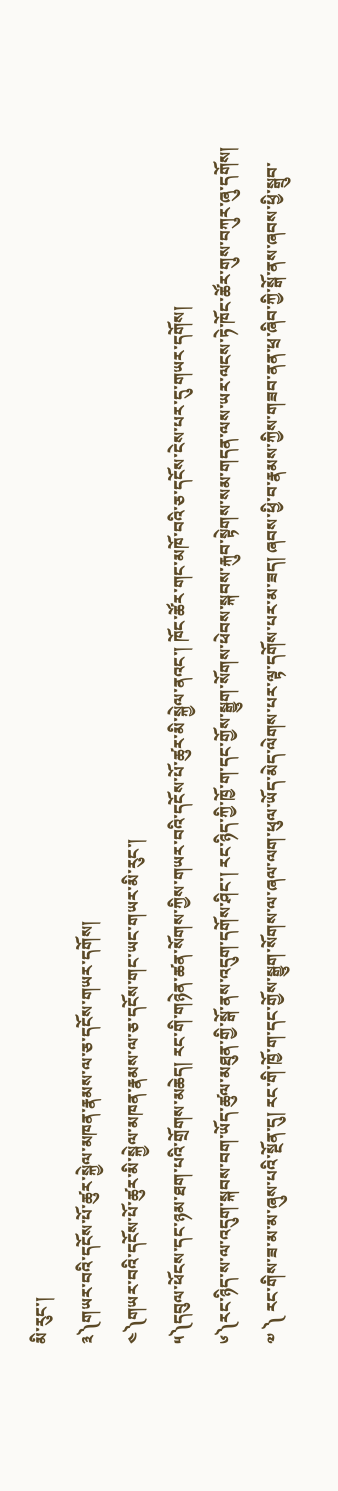མི་རུང་།
༣༽གཡར་བའི་དངོས་པོ་ཚུར་སྐྱེལ་མཁན་རྣམས་ལ་ཅ་དངོས་གཡར་དགོས།
༤༽གཡར་བའི་དངོས་པོ་ཚུར་མི་སྐྱེལ་མཁན་རྣམས་ལ་ཅ་དངོས་གང་ཡང་གཡར་མི་རུང་།
༥༽དབུལ་ཕོངས་དང་ཉམ་ཐག་པའི་གྲོགས་མཆེད། རང་གི་གཉེན་ཚན་སོགས་ཀྱིས་གཡར་བའི་དངོས་པོ་ཚུར་མི་སྐྱེལ་ནའང་། ཁོང་ཚོར་གང་མཁོ་བའི་ཅ་དངོས་ངེས་པར་དུ་གཡར་དགོས།
༦༽རང་ཉིད་ས་ལ་འདུག་སྐབས་བག་ཡོད་ཚུལ་མཐུན་གྱི་སྒོ་ནས་འདུག་དགོས་ཤིང་། རང་ཉིད་ཀྱི་ཁྱོ་ག་དང་གྱོས་སྒྱུག་སོགས་ཕེབས་སྐབས་རྐུབ་སྟེགས་སམ་གདན་ལས་ཡར་ལངས་ཏེ་ཁོང་ཚོར་གུས་བཀུར་ཞུ་དགོས།
༧ ༽ རང་གིས་ཟ་མ་མ་ཞུས་པའི་སྔོན་དུ། རང་གི་ཁྱོ་ག་དང་གྱོས་སྒྱུག་སོགས་ལ་ཞལ་ལག་ཕུལ་ཡོད་མེད་ལེགས་པར་ལྟ་དགོས་པར་མ་ཟད། ཞབས་ཕྱི་བ་རྣམས་ཀྱིས་གཟབ་ནན་ཕྲ་ཞིབ་ཀྱི་སྒོ་ནས་ཞབས་ཕྱི་སྒྲུབ་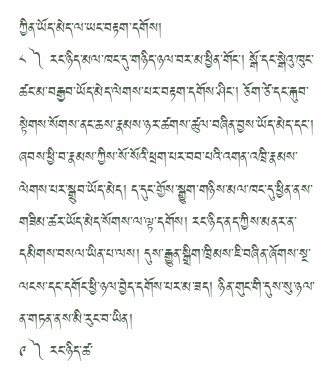ཀྱིན་ཡོད་མེད་ལ་ཡང་བརྟག་དགོས།
༨ ༽ རང་ཉིད་མལ་ཁང་དུ་གཉིད་ཉལ་བར་མ་ཕྱིན་གོང་། སྒོ་དང་སྒེའུ་ཁུང་ཚང་མ་བརྒྱབ་ཡོད་མེད་ལེགས་པར་བརྟག་དགོས་ཤིང་། ཅོག་ཙེ་དང་རྐུབ་སྟེགས་སོགས་ནང་ཆས་རྣམས་ཉར་ཚགས་ཚུལ་བཞིན་བྱས་ཡོད་མེད་དང་། ཞབས་ཕྱི་བ་རྣམས་ཀྱིས་སོ་སོའི་ཕྲག་པར་བབ་པའི་འགན་འཁྲི་རྣམས་ལེགས་པར་སྒྲུབ་ཡོད་མེད། ད་དུང་གྱོས་སྒྱུག་གཉིས་མལ་ཁང་དུ་ཕྱིན་ནས་གཟིམ་ཚར་ཡོད་མེད་སོགས་ལ་ལྟ་དགོས། རང་ཉིད་ནད་ཀྱིས་མནར་ན་དམིགས་བསལ་ཡིན་པ་ལས། དུས་རྒྱུན་སྒྲིག་ཁྲིམས་ཇི་བཞིན་ཞོགས་སྔ་ལངས་དང་དགོང་ཕྱི་ཉལ་བྱེད་དགོས་པར་མ་ཟད། ཉིན་གུང་གི་དུས་སུ་ཉལ་ན་གཏན་ནས་མི་རུང་བ་ཡིན།
༩ ༽ རང་ཉིད་ཚ་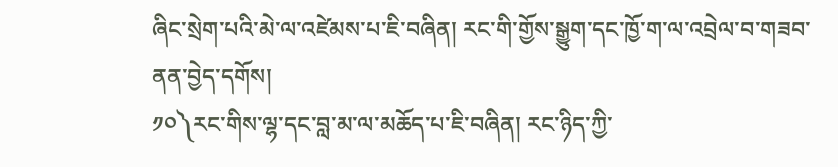ཞིང་སྲེག་པའི་མེ་ལ་འཛེམས་པ་ཇི་བཞིན། རང་གི་གྱོས་སྒྱུག་དང་ཁྱོ་ག་ལ་འབྲེལ་བ་གཟབ་ནན་བྱེད་དགོས།
༡༠༽རང་གིས་ལྷ་དང་བླ་མ་ལ་མཆོད་པ་ཇི་བཞིན། རང་ཉིད་ཀྱི་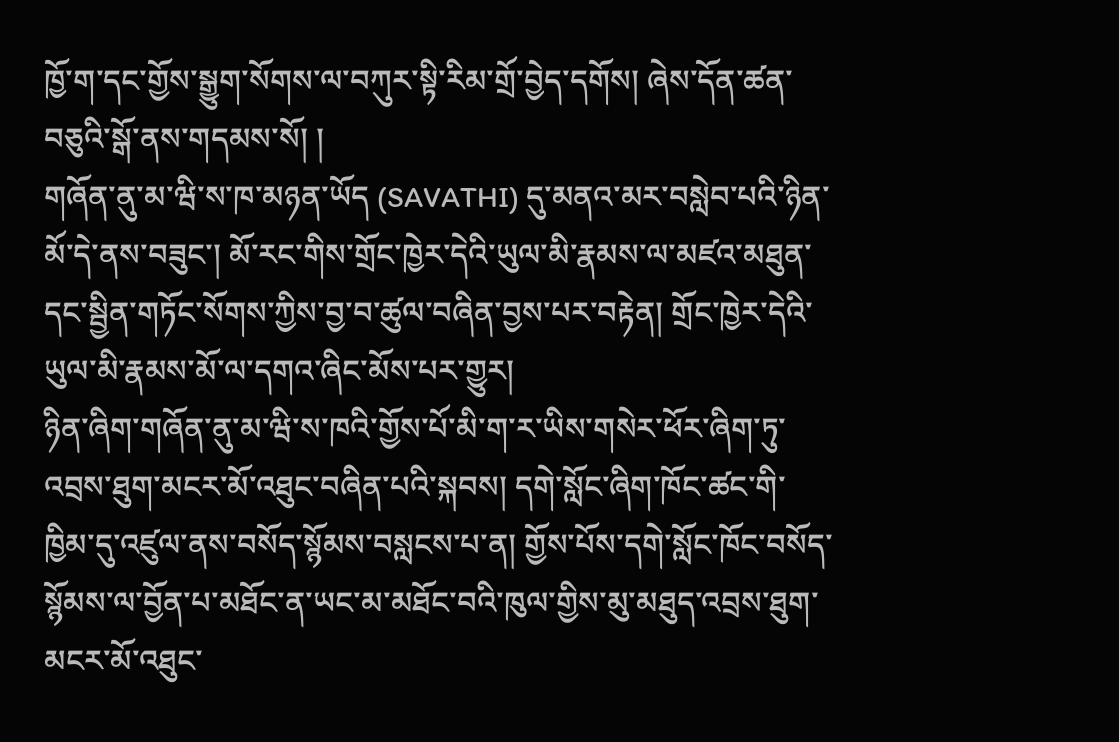ཁྱོ་ག་དང་གྱོས་སྒྱུག་སོགས་ལ་བཀུར་སྟི་རིམ་གྲོ་བྱེད་དགོས། ཞེས་དོན་ཚན་བཅུའི་སྒོ་ནས་གདམས་སོ། །
གཞོན་ནུ་མ་ཝི་ས་ཁ་མཉན་ཡོད (SAVATHI) དུ་མནའ་མར་བསླེབ་པའི་ཉིན་མོ་དེ་ནས་བཟུང་། མོ་རང་གིས་གྲོང་ཁྱེར་དེའི་ཡུལ་མི་རྣམས་ལ་མཛའ་མཐུན་དང་སྦྱིན་གཏོང་སོགས་ཀྱིས་བྱ་བ་ཚུལ་བཞིན་བྱས་པར་བརྟེན། གྲོང་ཁྱེར་དེའི་ཡུལ་མི་རྣམས་མོ་ལ་དགའ་ཞིང་མོས་པར་གྱུར།
ཉིན་ཞིག་གཞོན་ནུ་མ་ཝི་ས་ཁའི་གྱོས་པོ་མི་ག་ར་ཡིས་གསེར་ཕོར་ཞིག་ཏུ་འབྲས་ཐུག་མངར་མོ་འཐུང་བཞིན་པའི་སྐབས། དགེ་སློང་ཞིག་ཁོང་ཚང་གི་ཁྱིམ་དུ་འཛུལ་ནས་བསོད་སྙོམས་བསླངས་པ་ན། གྱོས་པོས་དགེ་སློང་ཁོང་བསོད་སྙོམས་ལ་བྱོན་པ་མཐོང་ན་ཡང་མ་མཐོང་བའི་ཁུལ་གྱིས་མུ་མཐུད་འབྲས་ཐུག་མངར་མོ་འཐུང་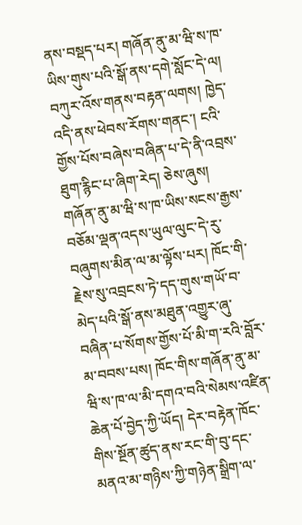ནས་བསྡད་པར། གཞོན་ནུ་མ་ཝི་ས་ཁ་ཡིས་གུས་པའི་སྒོ་ནས་དགེ་སློང་དེ་ལ། བཀུར་འོས་གནས་བརྟན་ལགས། ཁྱེད་འདི་ནས་ཕེབས་རོགས་གནང་། ངའི་གྱོས་པོས་བཞེས་བཞིན་པ་དེ་ནི་འབྲས་ཐུག་རྙིང་པ་ཞིག་རེད། ཅེས་ཞུས།
གཞོན་ནུ་མ་ཝི་ས་ཁ་ཡིས་སངས་རྒྱས་བཅོམ་ལྡན་འདས་ཡུལ་ལུང་དེ་རུ་བཞུགས་མིན་ལ་མ་ལྟོས་པར། ཁོང་གི་རྗེས་སུ་འབྲངས་ཏེ་དད་གུས་གཡོ་བ་མེད་པའི་སྒོ་ནས་མཐུན་འགྱུར་ཞུ་བཞིན་པ་སོགས་གྱོས་པོ་མི་ག་རའི་བློར་མ་བབས་པས། ཁོང་གིས་གཞོན་ནུ་མ་ཝི་ས་ཁ་ལ་མི་དགའ་བའི་སེམས་འཛིན་ཆེན་པོ་བྱེད་ཀྱི་ཡོད། དེར་བརྟེན་ཁོང་གིས་སྔོན་ཚུད་ནས་རང་གི་བུ་དང་མནའ་མ་གཉིས་ཀྱི་གཉེན་སྒྲིག་ལ་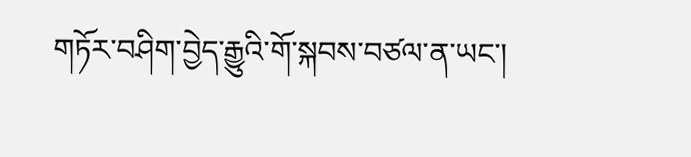གཏོར་བཤིག་བྱེད་རྒྱུའི་གོ་སྐབས་བཙལ་ན་ཡང་།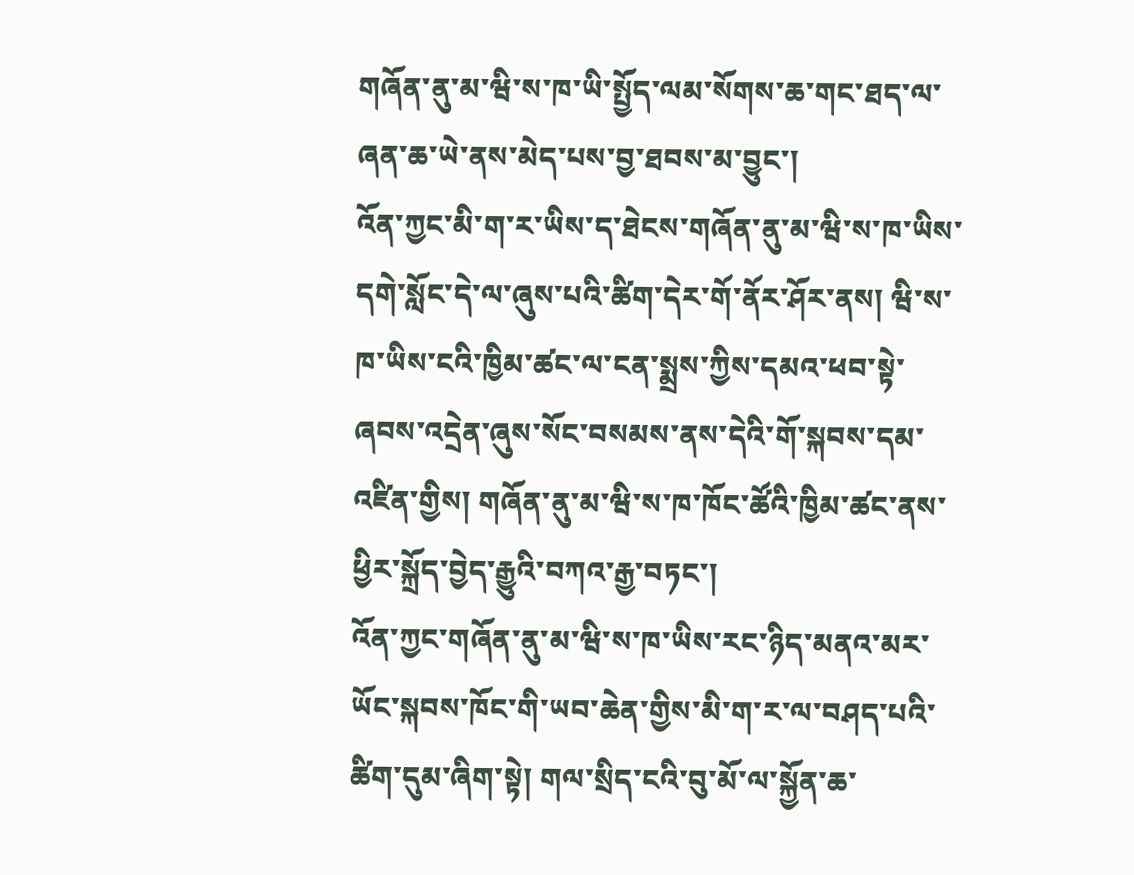གཞོན་ནུ་མ་ཝི་ས་ཁ་ཡི་སྤྱོད་ལམ་སོགས་ཆ་གང་ཐད་ལ་ཞན་ཆ་ཡེ་ནས་མེད་པས་བྱ་ཐབས་མ་བྱུང་།
འོན་ཀྱང་མི་ག་ར་ཡིས་ད་ཐེངས་གཞོན་ནུ་མ་ཝི་ས་ཁ་ཡིས་དགེ་སློང་དེ་ལ་ཞུས་པའི་ཚིག་དེར་གོ་ནོར་ཤོར་ནས། ཝི་ས་ཁ་ཡིས་ངའི་ཁྱིམ་ཚང་ལ་ངན་སྨྲས་ཀྱིས་དམའ་ཕབ་སྟེ་ཞབས་འདྲེན་ཞུས་སོང་བསམས་ནས་དེའི་གོ་སྐབས་དམ་འཛིན་གྱིས། གཞོན་ནུ་མ་ཝི་ས་ཁ་ཁོང་ཚོའི་ཁྱིམ་ཚང་ནས་ཕྱིར་སྐྲོད་བྱེད་རྒྱུའི་བཀའ་རྒྱ་བཏང་།
འོན་ཀྱང་གཞོན་ནུ་མ་ཝི་ས་ཁ་ཡིས་རང་ཉིད་མནའ་མར་ཡོང་སྐབས་ཁོང་གི་ཡབ་ཆེན་གྱིས་མི་ག་ར་ལ་བཤད་པའི་ཚིག་དུམ་ཞིག་སྟེ། གལ་སྲིད་ངའི་བུ་མོ་ལ་སྐྱོན་ཆ་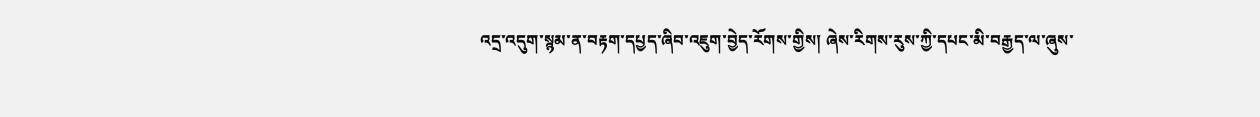འདྲ་འདུག་སྙམ་ན་བརྟག་དཔྱད་ཞིབ་འཇུག་བྱེད་རོགས་གྱིས། ཞེས་རིགས་རུས་ཀྱི་དཔང་མི་བརྒྱད་ལ་ཞུས་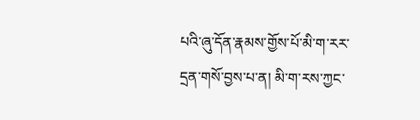པའི་ཞུ་དོན་རྣམས་གྱོས་པོ་མི་ག་རར་དྲན་གསོ་བྱས་པ་ན། མི་ག་རས་ཀྱང་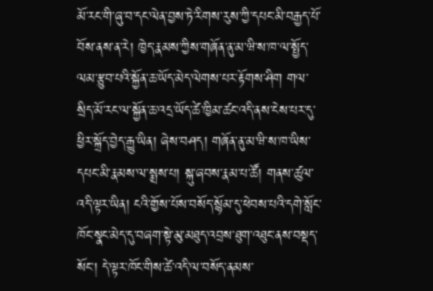མོ་རང་གི་ཞུ་བ་དང་ལེན་བྱས་ཏེ་རིགས་རུས་ཀྱི་དཔང་མི་བརྒྱད་པོ་བོས་ནས་ན་རེ། ཁྱེད་རྣམས་ཀྱིས་གཞོན་ནུ་མ་ཝི་ས་ཁ་ལ་སྤྱོད་ལམ་རྩུབ་པའི་སྐྱོན་ཆ་ཡོད་མེད་ལེགས་པར་རྟོགས་ཤིག གལ་སྲིད་མོ་རང་ལ་སྐྱོན་ཆ་འདྲ་ཡོད་ཚེ་ཁྱིམ་ཚང་འདི་ནས་ངེས་པར་དུ་ཕྱིར་སྐྲོད་བྱེད་རྒྱུ་ཡིན། ཞེས་བཤད། གཞོན་ནུ་མ་ཝི་ས་ཁ་ཡིས་དཔང་མི་རྣམས་ལ་སྨྲས་པ། སྐུ་ཞབས་རྣམ་པ་ཚོ། གནས་ཚུལ་འདི་ལྟར་ཡིན། ངའི་གྱོས་པོས་བསོད་སྙོམ་དུ་ཕེབས་པའི་དགེ་སློང་ཁོང་སྣང་མེད་དུ་བཞག་སྟེ་མུ་མཐུད་འབྲས་ཐུག་འཐུང་ནས་བསྡད་སོང་། དེ་ལྟར་ཁོང་གིས་ཚེ་འདི་ལ་བསོད་ནམས་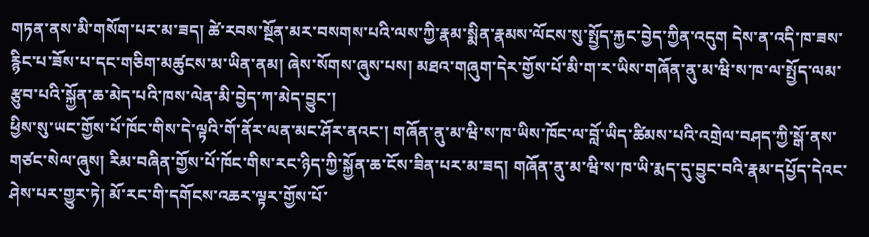གཏན་ནས་མི་གསོག་པར་མ་ཟད། ཚེ་རབས་སྔོན་མར་བསགས་པའི་ལས་ཀྱི་རྣམ་སྨིན་རྣམས་ལོངས་སུ་སྤྱོད་རྐྱང་བྱེད་ཀྱིན་འདུག དེས་ན་འདི་ཁ་ཟས་རྙིང་པ་ཟོས་པ་དང་གཅིག་མཚུངས་མ་ཡིན་ནམ། ཞེས་སོགས་ཞུས་པས། མཐའ་གཞུག་དེར་གྱོས་པོ་མི་ག་ར་ཡིས་གཞོན་ནུ་མ་ཝི་ས་ཁ་ལ་སྤྱོད་ལམ་རྩུབ་པའི་སྐྱོན་ཆ་མེད་པའི་ཁས་ལེན་མི་བྱེད་ཀ་མེད་བྱུང་།
ཕྱིས་སུ་ཡང་གྱོས་པོ་ཁོང་གིས་དེ་ལྟའི་གོ་ནོར་ལན་མང་ཤོར་ནའང་། གཞོན་ནུ་མ་ཝི་ས་ཁ་ཡིས་ཁོང་ལ་བློ་ཡིད་ཚིམས་པའི་འགྲེལ་བཤད་ཀྱི་སྒོ་ནས་གཙང་སེལ་ཞུས། རིམ་བཞིན་གྱོས་པོ་ཁོང་གིས་རང་ཉིད་ཀྱི་སྐྱོན་ཆ་ངོས་ཟིན་པར་མ་ཟད། གཞོན་ནུ་མ་ཝི་ས་ཁ་ཡི་རྨད་དུ་བྱུང་བའི་རྣམ་དཔྱོད་དེའང་ཤེས་པར་གྱུར་ཏེ། མོ་རང་གི་དགོངས་འཆར་ལྟར་གྱོས་པོ་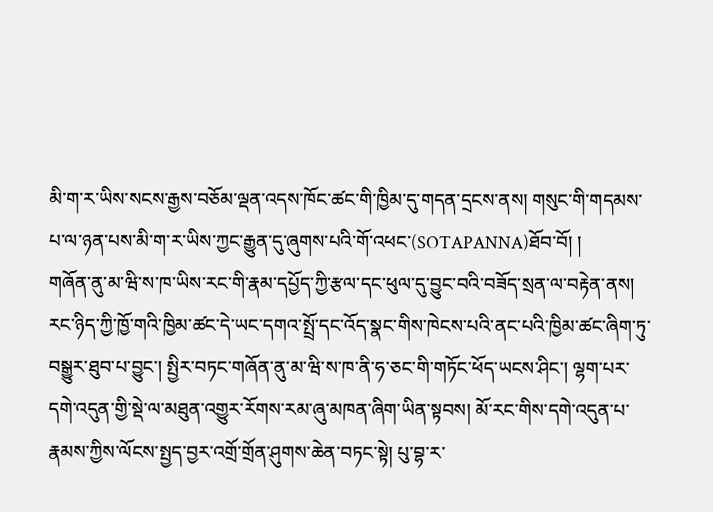མི་ག་ར་ཡིས་སངས་རྒྱས་བཅོམ་ལྡན་འདས་ཁོང་ཚང་གི་ཁྱིམ་དུ་གདན་དྲངས་ནས། གསུང་གི་གདམས་པ་ལ་ཉན་པས་མི་ག་ར་ཡིས་ཀྱང་རྒྱུན་དུ་ཞུགས་པའི་གོ་འཕང་(SOTAPANNA)ཐོབ་བོ། །
གཞོན་ནུ་མ་ཝི་ས་ཁ་ཡིས་རང་གི་རྣམ་དཔྱོད་ཀྱི་རྩལ་དང་ཕུལ་དུ་བྱུང་བའི་བཟོད་སྲན་ལ་བརྟེན་ནས། རང་ཉིད་ཀྱི་ཁྱོ་གའི་ཁྱིམ་ཚང་དེ་ཡང་དགའ་སྤྲོ་དང་འོད་སྣང་གིས་ཁེངས་པའི་ནང་པའི་ཁྱིམ་ཚང་ཞིག་ཏུ་བསྒྱུར་ཐུབ་པ་བྱུང་། སྤྱིར་བཏང་གཞོན་ནུ་མ་ཝི་ས་ཁ་ནི་ཧ་ཅང་གི་གཏོང་ཕོད་ཡངས་ཤིང་། ལྷག་པར་དགེ་འདུན་གྱི་སྡེ་ལ་མཐུན་འགྱུར་རོགས་རམ་ཞུ་མཁན་ཞིག་ཡིན་སྟབས། མོ་རང་གིས་དགེ་འདུན་པ་རྣམས་ཀྱིས་ལོངས་སྤྱད་བྱར་འགྲོ་གྲོན་ཤུགས་ཆེན་བཏང་སྟེ། པུ་བྷ་ར་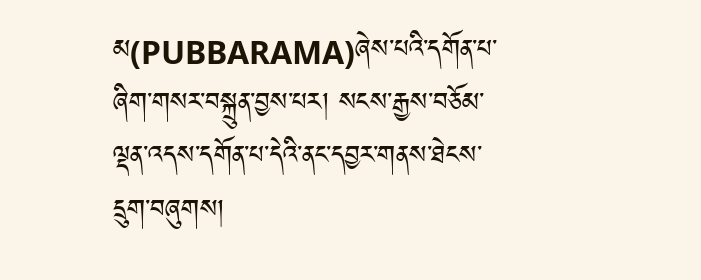མ(PUBBARAMA)ཞེས་པའི་དགོན་པ་ཞིག་གསར་བསྐྲུན་བྱས་པར། སངས་རྒྱས་བཅོམ་ལྡན་འདས་དགོན་པ་དེའི་ནང་དབྱར་གནས་ཐེངས་དྲུག་བཞུགས།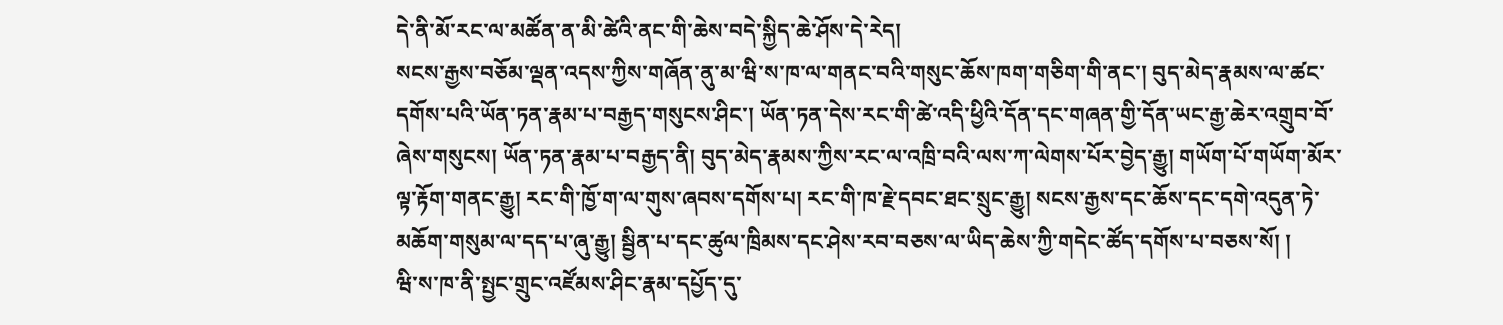དེ་ནི་མོ་རང་ལ་མཚོན་ན་མི་ཚེའི་ནང་གི་ཆེས་བདེ་སྐྱིད་ཆེ་ཤོས་དེ་རེད།
སངས་རྒྱས་བཅོམ་ལྡན་འདས་ཀྱིས་གཞོན་ནུ་མ་ཝི་ས་ཁ་ལ་གནང་བའི་གསུང་ཆོས་ཁག་གཅིག་གི་ནང་། བུད་མེད་རྣམས་ལ་ཚང་དགོས་པའི་ཡོན་ཏན་རྣམ་པ་བརྒྱད་གསུངས་ཤིང་། ཡོན་ཏན་དེས་རང་གི་ཚེ་འདི་ཕྱིའི་དོན་དང་གཞན་གྱི་དོན་ཡང་རྒྱ་ཆེར་འགྲུབ་བོ་ཞེས་གསུངས། ཡོན་ཏན་རྣམ་པ་བརྒྱད་ནི། བུད་མེད་རྣམས་ཀྱིས་རང་ལ་འཁྲི་བའི་ལས་ཀ་ལེགས་པོར་བྱེད་རྒྱུ། གཡོག་པོ་གཡོག་མོར་ལྟ་རྟོག་གནང་རྒྱུ། རང་གི་ཁྱོ་ག་ལ་གུས་ཞབས་དགོས་པ། རང་གི་ཁ་རྗེ་དབང་ཐང་སྲུང་རྒྱུ། སངས་རྒྱས་དང་ཆོས་དང་དགེ་འདུན་ཏེ་མཆོག་གསུམ་ལ་དད་པ་ཞུ་རྒྱུ། སྦྱིན་པ་དང་ཚུལ་ཁྲིམས་དང་ཤེས་རབ་བཅས་ལ་ཡིད་ཆེས་ཀྱི་གདེང་ཚོད་དགོས་པ་བཅས་སོ། །
ཝི་ས་ཁ་ནི་སྤྱང་གྲུང་འཛོམས་ཤིང་རྣམ་དཔྱོད་དུ་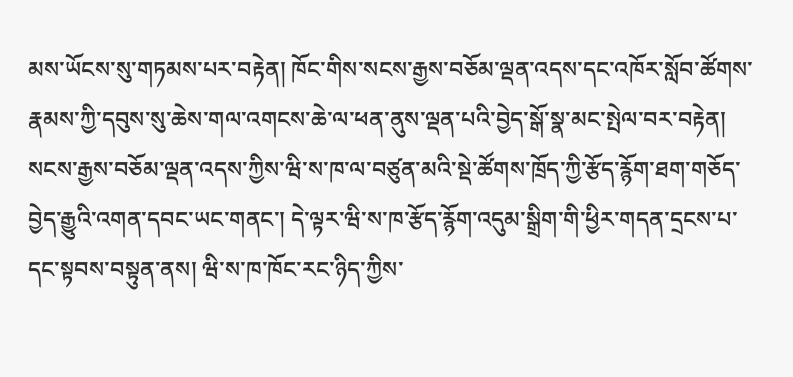མས་ཡོངས་སུ་གཏམས་པར་བརྟེན། ཁོང་གིས་སངས་རྒྱས་བཅོམ་ལྡན་འདས་དང་འཁོར་སློབ་ཚོགས་རྣམས་ཀྱི་དབུས་སུ་ཆེས་གལ་འགངས་ཆེ་ལ་ཕན་ནུས་ལྡན་པའི་བྱེད་སྒོ་སྣ་མང་སྤེལ་བར་བརྟེན། སངས་རྒྱས་བཅོམ་ལྡན་འདས་ཀྱིས་ཝི་ས་ཁ་ལ་བཙུན་མའི་སྡེ་ཚོགས་ཁྲོད་ཀྱི་རྩོད་རྙོག་ཐག་གཅོད་བྱེད་རྒྱུའི་འགན་དབང་ཡང་གནང་། དེ་ལྟར་ཝི་ས་ཁ་རྩོད་རྙོག་འདུམ་སྒྲིག་གི་ཕྱིར་གདན་དྲངས་པ་དང་སྟབས་བསྟུན་ནས། ཝི་ས་ཁ་ཁོང་རང་ཉིད་ཀྱིས་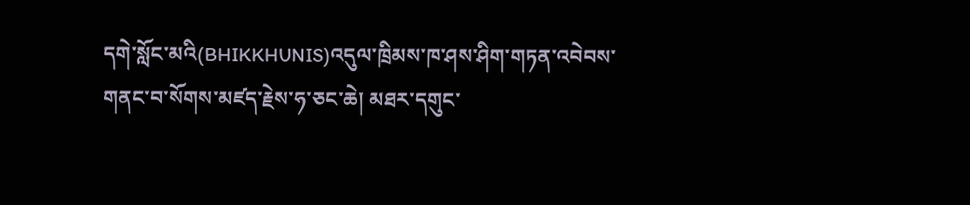དགེ་སློང་མའི(BHIKKHUNIS)འདུལ་ཁྲིམས་ཁ་ཤས་ཤིག་གཏན་འབེབས་གནང་བ་སོགས་མཛད་རྗེས་ཧ་ཅང་ཆེ། མཐར་དགུང་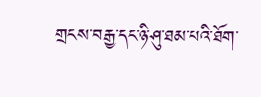གྲངས་བརྒྱ་དང་ཉི་ཤུ་ཐམ་པའི་ཐོག་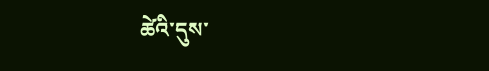ཚེའི་དུས་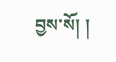བྱས་སོ། །